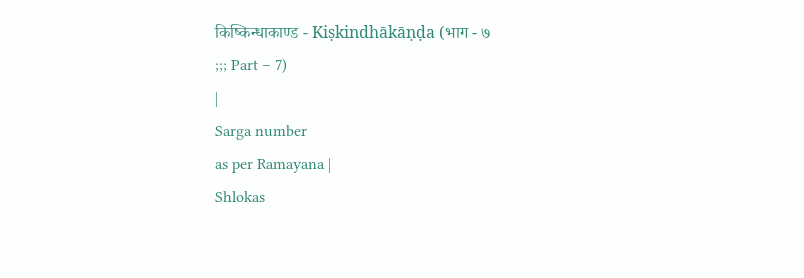किष्किन्धाकाण्ड - Kiṣkindhākāṇḍa (भाग - ७
;;; Part – 7)
|
Sarga number
as per Ramayana |
Shlokas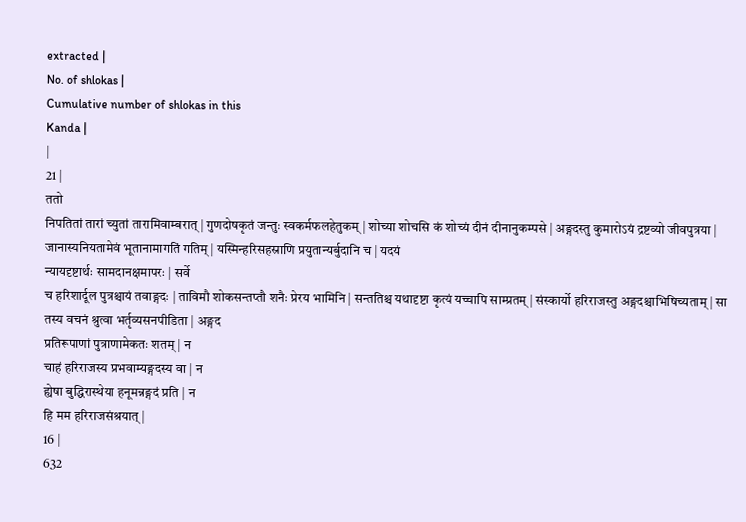extracted |
No. of shlokas |
Cumulative number of shlokas in this
Kanda |
|
21 |
ततो
निपतितां तारां च्युतां तारामिवाम्बरात् | गुणदोषकृतं जन्तुः स्वकर्मफलहेतुकम् | शोच्या शोचसि कं शोच्यं दीनं दीनानुकम्पसे | अङ्गदस्तु कुमारोऽयं द्रष्टव्यो जीवपुत्रया | जानास्यनियतामेवं भूतानामागतिं गतिम् | यस्मिन्हरिसहस्राणि प्रयुतान्यर्बुदानि च | यदयं
न्यायदृष्टार्थः सामदानक्षमापरः | सर्वे
च हरिशार्दूल पुत्रश्चायं तवाङ्गदः | ताविमौ शोकसन्तप्तौ शनैः प्रेरय भामिनि | सन्ततिश्च यथादृष्टा कृत्यं यच्चापि साम्प्रतम् | संस्कार्यो हरिराजस्तु अङ्गदश्चाभिषिच्यताम् | सा
तस्य वचनं श्रुत्वा भर्तृव्यसनपीडिता | अङ्गद
प्रतिरूपाणां पुत्राणामेकतः शतम् | न
चाहं हरिराजस्य प्रभवाम्यङ्गदस्य वा | न
ह्येषा बुद्धिरास्थेया हनूमन्नङ्गदं प्रति | न
हि मम हरिराजसंश्रयात् |
16 |
632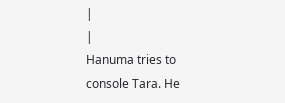|
|
Hanuma tries to
console Tara. He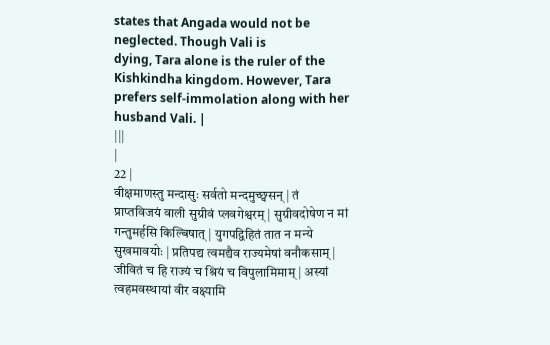states that Angada would not be neglected. Though Vali is
dying, Tara alone is the ruler of the Kishkindha kingdom. However, Tara
prefers self-immolation along with her husband Vali. |
|||
|
22 |
वीक्षमाणस्तु मन्दासुः सर्वतो मन्दमुच्छ्वसन् | तं
प्राप्तविजयं वाली सुग्रीवं प्लवगेश्वरम् | सुग्रीवदोषेण न मां गन्तुमर्हसि किल्बिषात् | युगपद्विहितं तात न मन्ये सुखमावयोः | प्रतिपद्य त्वमद्यैव राज्यमेषां वनौकसाम् | जीवितं च हि राज्यं च श्रियं च विपुलामिमाम् | अस्यां त्वहमवस्थायां वीर वक्ष्यामि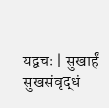यद्वचः | सुखार्हं सुखसंवृद्धं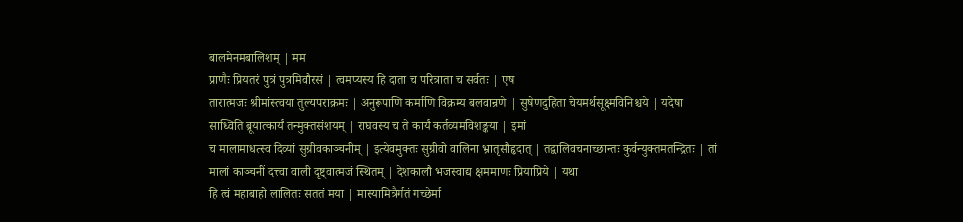बालमेनमबालिशम् | मम
प्राणैः प्रियतरं पुत्रं पुत्रमिवौरसं | त्वमप्यस्य हि दाता च परित्राता च सर्वतः | एष
तारात्मजः श्रीमांस्त्वया तुल्यपराक्रमः | अनुरूपाणि कर्माणि विक्रम्य बलवान्रणे | सुषेणदुहिता चेयमर्थसूक्ष्मविनिश्चये | यदेषा
साध्विति ब्रूयात्कार्यं तन्मुक्तसंशयम् | राघवस्य च ते कार्यं कर्तव्यमविशङ्कया | इमां
च मालामाधत्स्व दिव्यां सुग्रीवकाञ्चनीम् | इत्येवमुक्तः सुग्रीवो वालिना भ्रातृसौहृदात् | तद्वालिवचनाच्छान्तः कुर्वन्युक्तमतन्द्रितः | तां
मालां काञ्चनीं दत्त्वा वाली दृष्ट्वात्मजं स्थितम् | देशकालौ भजस्वाद्य क्षममाणः प्रियाप्रिये | यथा
हि त्वं महाबाहो लालितः सततं मया | मास्यामित्रैर्गतं गच्छेर्मा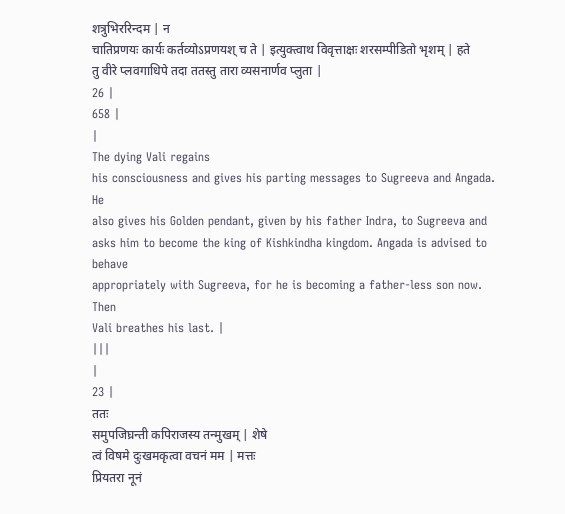शत्रुभिररिन्दम | न
चातिप्रणयः कार्यः कर्तव्योऽप्रणयश् च ते | इत्युक्त्वाथ विवृत्ताक्षः शरसम्पीडितो भृशम् | हते
तु वीरे प्लवगाधिपे तदा ततस्तु तारा व्यसनार्णव प्लुता |
26 |
658 |
|
The dying Vali regains
his consciousness and gives his parting messages to Sugreeva and Angada. He
also gives his Golden pendant, given by his father Indra, to Sugreeva and
asks him to become the king of Kishkindha kingdom. Angada is advised to behave
appropriately with Sugreeva, for he is becoming a father-less son now. Then
Vali breathes his last. |
|||
|
23 |
ततः
समुपजिघ्रन्ती कपिराजस्य तन्मुखम् | शेषे
त्वं विषमे दुःखमकृत्वा वचनं मम | मत्तः
प्रियतरा नूनं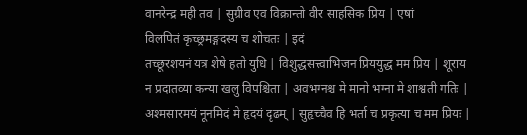वानरेन्द्र मही तव | सुग्रीव एव विक्रान्तो वीर साहसिक प्रिय | एषां
विलपितं कृच्छ्रमङ्गदस्य च शोचतः | इदं
तच्छूरशयनं यत्र शेषे हतो युधि | विशुद्धसत्त्वाभिजन प्रिययुद्ध मम प्रिय | शूराय
न प्रदातव्या कन्या खलु विपश्चिता | अवभग्नश्च मे मानो भग्ना मे शाश्वती गतिः | अश्मसारमयं नूनमिदं मे हृदयं दृढम् | सुहृच्चैव हि भर्ता च प्रकृत्या च मम प्रियः |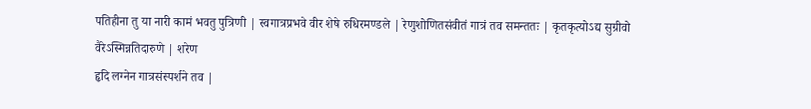पतिहीना तु या नारी कामं भवतु पुत्रिणी | स्वगात्रप्रभवे वीर शेषे रुधिरमण्डले | रेणुशोणितसंवीतं गात्रं तव समन्ततः | कृतकृत्योऽद्य सुग्रीवो वैरेऽस्मिन्नतिदारुणे | शरेण
हृदि लग्नेन गात्रसंस्पर्शने तव |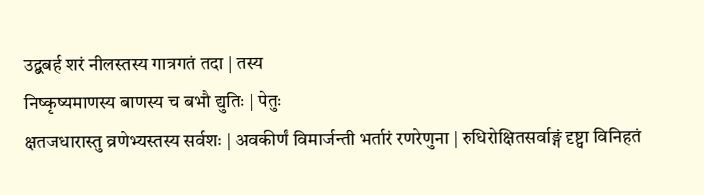उद्बबर्ह शरं नीलस्तस्य गात्रगतं तदा | तस्य
निष्कृष्यमाणस्य बाणस्य च बभौ द्युतिः | पेतुः
क्षतजधारास्तु व्रणेभ्यस्तस्य सर्वशः | अवकीर्णं विमार्जन्ती भर्तारं रणरेणुना | रुधिरोक्षितसर्वाङ्गं दृष्ट्वा विनिहतं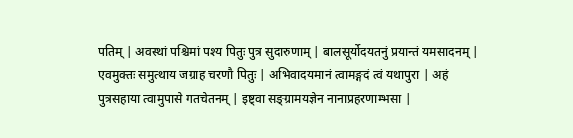पतिम् | अवस्थां पश्चिमां पश्य पितुः पुत्र सुदारुणाम् | बालसूर्योदयतनुं प्रयान्तं यमसादनम् | एवमुक्तः समुत्थाय जग्राह चरणौ पितुः | अभिवादयमानं त्वामङ्गदं त्वं यथापुरा | अहं
पुत्रसहाया त्वामुपासे गतचेतनम् | इष्ट्वा सङ्ग्रामयज्ञेन नानाप्रहरणाम्भसा |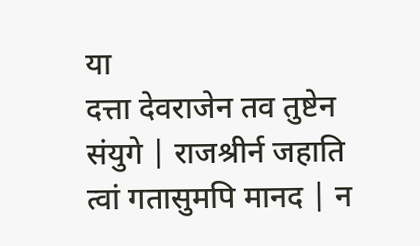या
दत्ता देवराजेन तव तुष्टेन संयुगे | राजश्रीर्न जहाति त्वां गतासुमपि मानद | न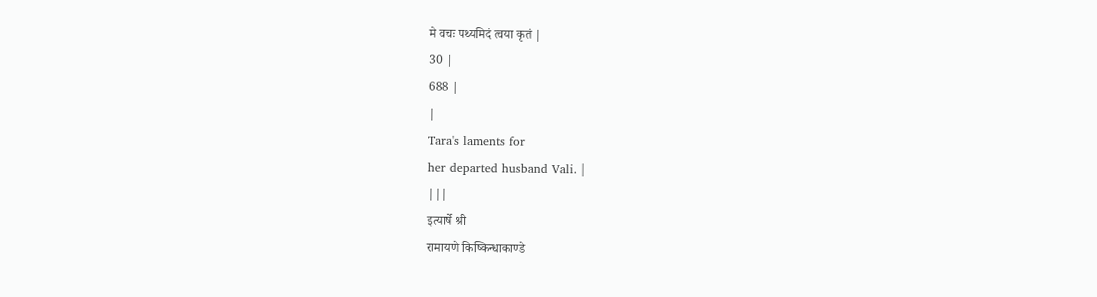मे वचः पथ्यमिदं त्वया कृतं |
30 |
688 |
|
Tara's laments for
her departed husband Vali. |
|||
इत्यार्षे श्री
रामायणे किष्किन्धाकाण्डे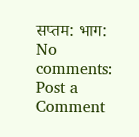सप्तम: भाग:
No comments:
Post a Comment